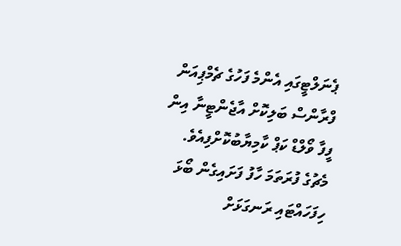ޕެނަލްޓީގައި އެންމެ ފަހުގެ ޗެމްޕިއަން ފްރާންސް ބަލިކޮށް އާޖެންޓީނާ އިން ފީފާ ވޯލްޑް ކަޕް ކާމިޔާބުކޮށްފިއެވެ.
މެޗުގެ ފުރަތަމަ ހާފު ފަށައިގެން ބޯޅަ ހިފަހައްޓައި ރަނގަޅަށް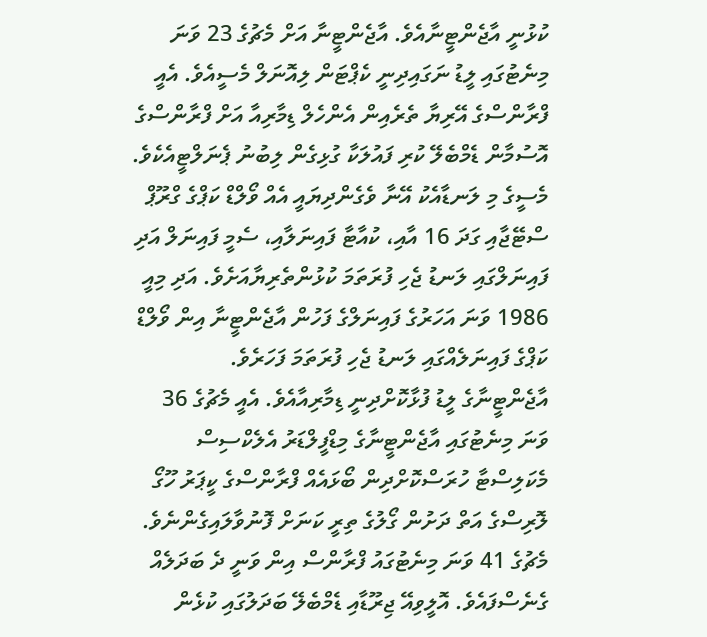ކުޅުނީ އާޖެންޓީނާއެވެ. އާޖެންޓީނާ އަށް މެޗުގެ 23 ވަނަ މިނެޓުގައި ލީޑު ނަގައިދިނީ ކެޕްޓަން ލިއޮނަލް މެސީއެވެ. އެއީ ފްރާންސްގެ އޭރިޔާ ތެރެއިން އެންހެލް ޑިމާރިއާ އަށް ފްރާންސްގެ އޮސުމާން ޑެމްބެލޭ ކުރި ފައުލަކާ ގުޅިގެން ލިބުނު ޕެނަލްޓީއެކެވެ. މެސީގެ މި ލަނޑާއެކު އޭނާ ވެގެންދިޔައީ އެއް ވޯލްޑް ކަޕްގެ ގްރޫޕް ސްޓޭޖާއި ގަދަ 16 އާއި، ކުއާޓާ ފައިނަލާއި، ސެމީ ފައިނަލް އަދި ފައިނަލްގައި ލަނޑު ޖެހި ފުރަތަމަ ކުޅުންތެރިޔާއަށެވެ. އަދި މިއީ 1986 ވަނަ އަހަރުގެ ފައިނަލްގެ ފަހުން އާޖެންޓީނާ އިން ވޯލްޑް ކަޕްގެ ފައިނަލެއްގައި ލަނޑު ޖެހި ފުރަތަމަ ފަހަރެވެ.
އާޖެންޓީނާގެ ލީޑު ފުޅާކޮށްދިނީ ޑިމާރިއާއެވެ. އެއީ މެޗުގެ 36 ވަނަ މިނެޓުގައި އާޖެންޓީނާގެ މިޑްފީލްޑަރު އެލެކްސިސް މެކަލިސްޓާ ހުރަސްކޮށްދިން ބޯޅައެއް ފްރާންސްގެ ކީޕަރު ހޫގޯ ލޮރިސްގެ އަތް ދަށުން ގޯލުގެ ތިރީ ކަނަށް ފޮނުވާލައިގެންނެވެ. މެޗުގެ 41 ވަނަ މިނެޓުގައު ފްރާންސް އިން ވަނީ ދެ ބަދަލެއް ގެނެސްފައެވެ. އޮލީވިއޭ ޖިރޫޑާއި ޑެމްބެލޭ ބަދަލުގައި ކުޅެން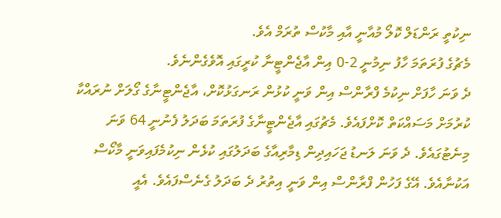ނިކުތީ ރަންޑަލް ކޮލޯ މުއާނީ އާއި މާކުސް ތުރަމް އެވެ.
މެޗުގެ ފުރަތަމަ ހާފު ނިމުނީ 2-0 އިން އާޖެންޓީނާ ކުރީގައި އޮވެގެންނެވެ.
ދެ ވަނަ ހާފަށް ނިކުމެ ފްރާންސް އިން ވަނީ ކުޅުން ރަނގަޅުކޮށް، އާޖެންޓީނާގެ ގޯލަށް ނުރައްކާ ކުރުމަށް މަސައްކަތް ކޮށްފައެވެ. މެޗުގައި އާޖެންޓީނާގެ ފުރަތަމަ ބަދަލު ފެނުނީ 64 ވަނަ މިނެޓުގައެވެ. ދެ ވަނަ ލަނޑު ޖަހައިދިން ޑިމާރިއާގެ ބަދަލުގައި ކުޅެން ނިކުމެފައިވަނީ މާކޯސް އަކުނާއެވެ. އޭގެ ފަހުން ފްރާންސް އިން ވަނީ އިތުރު ދެ ބަދަލު ގެނެސްފައެވެ. އެއީ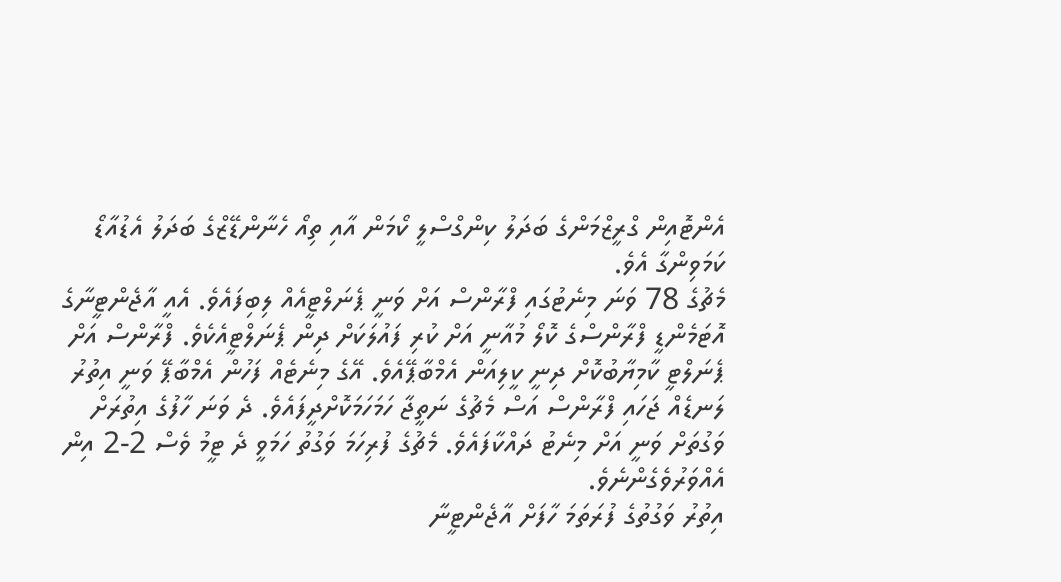އެންޓޮއިން ގްރީޒްމަންގެ ބަދަލު ކިންގްސްލީ ކޯމަން އާއި ތިއޯ ހެނާންޑޭޒްގެ ބަދަލު އެޑުއާޑޯ ކަމަވިންގާ އެވެ.
މެޗުގެ 78 ވަނަ މިނެޓުގައި ފްރާންސް އަށް ވަނީ ޕެނަލްޓީއެއް ލިބިފައެވެ. އެއީ އާޖެންޓީނާގެ އޮޓަމެންޑީ ފްރާންސްގެ ކޮލޯ މުއާނީ އަށް ކުރި ފައުލަކަށް ދިން ޕެނަލްޓީއެކެވެ. ފްރާންސް އަށް ޕެނަލްޓީ ކާމިޔާބުކޮށް ދިނީ ކީލިއަން އެމްބާޕޭއެވެ. އޭގެ މިނެޓެއް ފަހުން އެމްބާޕޭ ވަނީ އިތުރު ލަނޑެއް ޖަހައި ފްރާންސް އަސް މެޗުގެ ނަތީޖާ ހަމަހަމަކޮށްދީފައެވެ. ދެ ވަނަ ހާފުގެ އިތުރަށް ވަގުތަށް ވަނީ އަށް މިނެޓު ދައްކާފައެވެ. މެޗުގެ ފުރިހަމަ ވަގުތު ހަމަވީ ދެ ޓީމު ވެސް 2-2 އިން އެއްވަރުވެގެންނެވެ.
އިތުރު ވަގުތުގެ ފުރަތަމަ ހާފަށް އާޖެންޓީނާ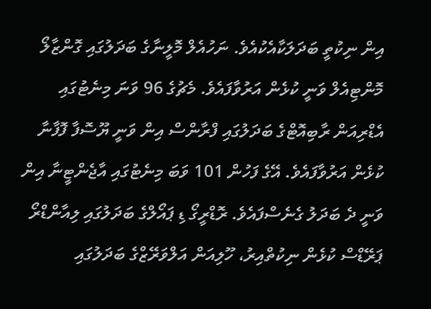އިން ނިކުތީ ބަދަލަކާއެކުއެވެ. ނަހުއެލް މޮލީނާގެ ބަދަލުގައި ގޮންޒާލޯ މޮންޓިއެލް ވަނީ ކުޅެން އަރުވާފައެވެ. މެޗުގެ 96 ވަނަ މިނެޓުގައި އެޑްރިއަން ރާބިއޮޓްގެ ބަދަލުގައި ފްރާންސް އިން ވަނީ ޔޫސޮފާ ފޮފާނާ ކުޅެން އަރުވާފައެވެ. އޭގެ ފަހުން 101 ވަބަ މިނެޓުގައި އާޖެންޓީނާ އިން ވަނީ ދެ ބަދަލު ގެނެސްފައެވެ. ރޮޑްރީގޯ ޑި ޕައޯލްގެ ބަދަލުގައި ލިއާންޑްރޯ ޕަރޭޑްސް ކުޅެން ނިކުތްއިރު، ހޫލިއަން އަލްވަރޭޒްގެ ބަދަލުގައި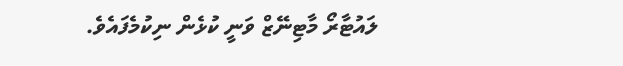ލައުޓާރޯ މާޓިނޭޒް ވަނީ ކުޅެން ނިކުމެފައެވެ.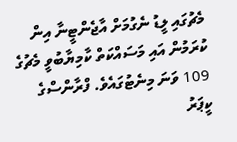މެޗުގައި ލީޑު ނެގުމަށް އާޖެންޓީނާ އިން ކުރަމުން އައި މަސައްކަތް ކާމިޔާބުވީ މެޗުގެ 109 ވަނަ މިނެޓުގައެވެ. ފްރާންސްގެ ކީޕަރު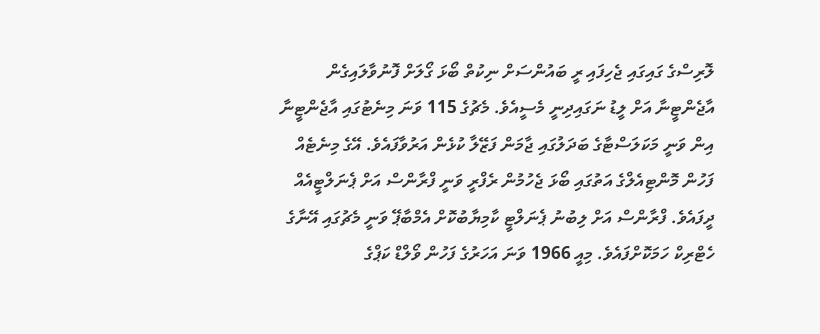ލޮރިސްގެ ގައިގައި ޖެހިފައި ރީ ބައުންސަށް ނިކުތް ބޯޅަ ގޯލަށް ފޮނުވާލައިގެން އާޖެންޓީނާ އަށް ލީޑު ނަގައިދިނީ މެސީއެވެ. މެޗުގެ 115 ވަނަ މިނެޓުގައި އާޖެންޓީނާ އިން ވަނީ މަކަލަސްޓާގެ ބަދަލުގައި ޖާމަން ފަޒޭލާ ކުޅެން އަރުވާފައެވެ. އޭގެ މިނެޓެއް ފަހުން މޮންޓިއެލްގެ އަތުގައި ބޯޅަ ޖެހުމުން ރެފްރީ ވަނީ ފްރާންސް އަށް ޕެނަލްޓީއެއް ދީފައެވެ. ފްރާންސް އަށް ލިބުނު ޕެނަލްޓީ ކާމިޔާބުކޮށް އެމްބާޕޭ ވަނީ މެޗުގައި އޭނާގެ ހެޓްރިކް ހަމަކޮށްފައެވެ. މިއީ 1966 ވަނަ އަހަރުގެ ފަހުން ވޯލްޑް ކަޕްގެ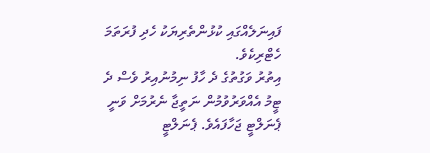ފައިނަލެއްގައި ކުޅުންތެރިޔަކު ހެދި ފުރަތަމަ ހެޓްރިކެވެ.
އިތުރު ވަގުތުގެ ދެ ހާފު ނިމުނުއިރު ވެސް ދެ ޓީމު އެއްވަރުވުމުން ނަތީޖާ ނެރުމަށް ވަނީ ޕެނަލްޓީ ޖަހާފައެވެ. ޕެނަލްޓީ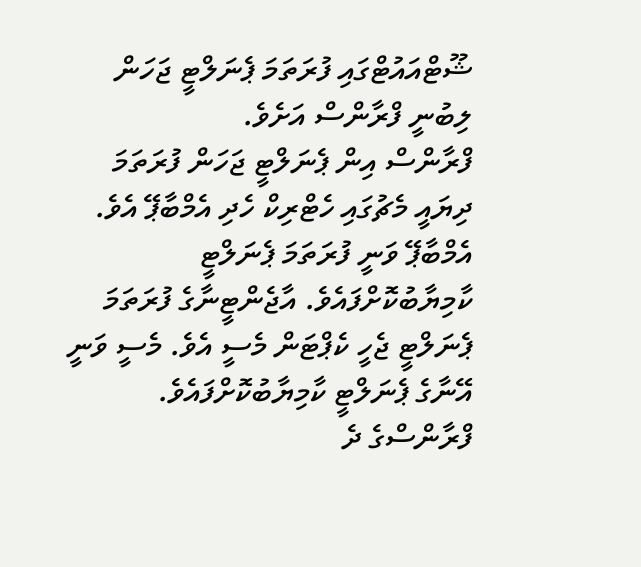ޝޫޓްއައުޓްގައި ފުރަތަމަ ޕެނަލްޓީ ޖަހަން ލިބުނީ ފްރާންސް އަށެވެ.
ފްރާންސް އިން ޕެނަލްޓީ ޖަހަން ފުރަތަމަ ދިޔައީ މެޗުގައި ހެޓްރިކް ހެދި އެމްބާޕޭ އެވެ. އެމްބާޕޭ ވަނީ ފުރަތަމަ ޕެނަލްޓީ ކާމިޔާބުކޮށްފައެވެ. އާޖެންޓީނާގެ ފުރަތަމަ ޕެނަލްޓީ ޖެހީ ކެޕްޓަން މެސީ އެވެ. މެސީ ވަނީ އޭނާގެ ޕެނަލްޓީ ކާމިޔާބުކޮށްފައެވެ. ފްރާންސްގެ ދެ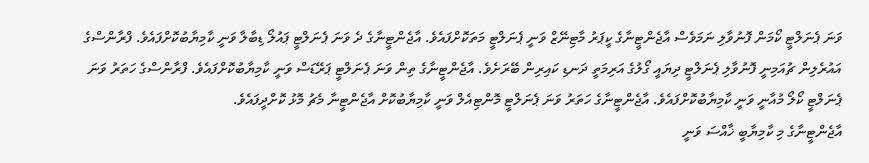ވަނަ ޕެނަލްޓީ ކޯމަން ފޮނުވާލި ނަމަވެސް އާޖެންޓީނާގެ ކީޕަރު މާޓިނޭޒް ވަނީ ޕެނަލްޓީ މަތަކޮށްފައެވެ. އާޖެންޓީނާގެ ދެ ވަނަ ޕެނަލްޓީ ޕައުލޯ ޑިބާލާ ވަނީ ކާމިޔާބުކޮށްފައެވެ. ފްރާންސްގެ އައުރެލިން ޗުއަމިނީ ފޮނުވާލި ޕެނަލްޓީ ދިޔައީ ގޯލުގެ އަރިމަތީ ދަނޑި ކައިރިން ބޭރަށެވެ. އާޖެންޓީނާގެ ތިން ވަނަ ޕެނަލްޓީ ޕަރޭޑަސް ވަނީ ކާމިޔާބުކޮށްފައެވެ. ފްރާންސްގެ ހަތަރު ވަނަ ޕެނަލްޓީ ކޯލޯ މުއާނީ ވަނީ ކާމިޔާބުކޮށްފައެވެ. އާޖެންޓީނާގެ ހަތަރު ވަނަ ޕެނަލްޓީ މޮންޓިއެލް ވަނީ ކާމިޔާބުކޮށް އާޖެންޓީނާ މެޗު މޮޅު ކޮށްދީފައެވެ.
އާޖެންޓީނާގެ މި ކާމިޔާބީ ޚާއްސަ ވަނީ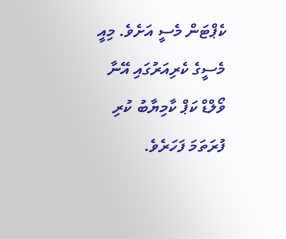ކެޕްޓަން މެސީ އަށެވެ. މިއީ މެސީގެ ކެރިއަރުގައި އޭނާ ވޯލްޑް ކަޕް ކާމިޔާބު ކުރި ފުރަތަމަ ފަހަރެވެ.